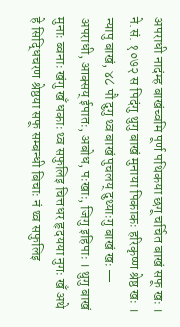अपराधी नादंम्ह बाखंच्वमि पूर्ण पथिकया छगू चर्चित बाखं सफू खः । ने.सं. १०७२ स पिदंगु थुगु बाखं मुनाया पिकाकः हरिकृष्ण श्रेष्ठ खः । न्यापु बाखं, ४८ पौ दुगु थ्व बाखं पुचलय् दुथ्याःगु बाखं खः — अपराधी, आक्सय् ईपातः, अबोध, पःखाः, जिगु इहिपाः । थुगु बाखं मुनाः ब्वनाः खंगु खँ धकाः थ्व सफुलिइ चित्तधर हृदयया नुगः खँ अथे हे सिद्धिचरण श्रेष्ठया सफू सम्बन्धी बिचाः नं थ्व सफुलिइ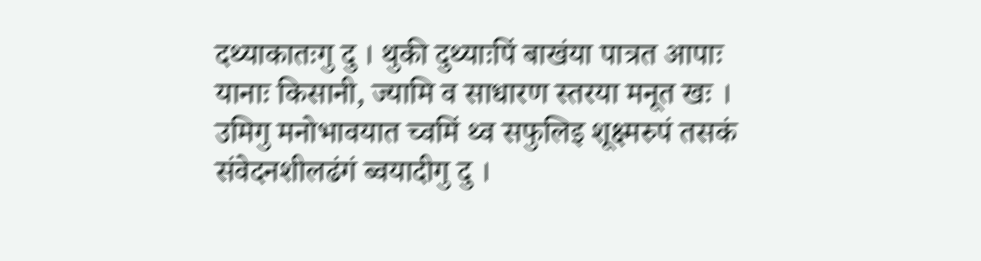दथ्याकातःगु दु । थुकी दुथ्याःपिं बाखंया पात्रत आपाः यानाः किसानी, ज्यामि व साधारण स्तरया मनूत खः । उमिगु मनोभावयात च्वमिं थ्व सफुलिइ शूक्ष्मरुपं तसकं संवेदनशीलढंगं ब्वयादीगु दु ।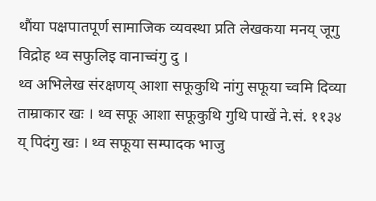थौंया पक्षपातपूर्ण सामाजिक व्यवस्था प्रति लेखकया मनय् जूगु विद्रोह थ्व सफुलिइ वानाच्वंगु दु ।
थ्व अभिलेख संरक्षणय् आशा सफूकुथि नांगु सफूया च्वमि दिव्या ताम्राकार खः । थ्व सफू आशा सफूकुथि गुथि पाखें ने.सं. ११३४ य् पिदंगु खः । थ्व सफूया सम्पादक भाजु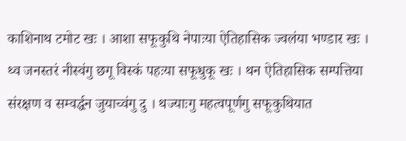काशिनाथ टमोट खः । आशा सफूकुथि नेपाःया ऐतिहासिक ज्वलंया भण्डार खः । थ्व जनस्तरं नीस्वंगु छगू विस्कं पहःया सफूधुकू खः । थन ऐतिहासिक सम्पत्तिया संरक्षण व सम्वर्द्धन जुयाच्वंगु दु । थज्याःगु महत्वपूर्णगु सफूकुथियात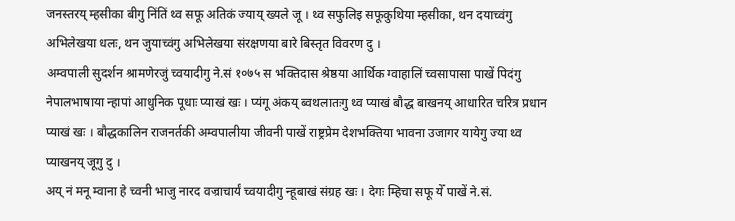जनस्तरय् म्हसीका बीगु निंतिं थ्व सफू अतिकं ज्याय् ख्यले जू । थ्व सफुलिइ सफूकुथिया म्हसीका, थन दयाच्वंगु अभिलेखया धलः, थन जुयाच्वंगु अभिलेखया संरक्षणया बारे बिस्तृत विवरण दु ।
अम्वपाली सुदर्शन श्रामणेरजुं च्वयादीगु ने.सं १०७५ स भक्तिदास श्रेष्ठया आर्थिक ग्वाहालिं च्वसापासा पाखें पिदंगु नेपालभाषाया न्हापां आधुनिक पूधाः प्याखं खः । प्यंगू अंकय् ब्वथलातःगु थ्व प्याखं बौद्ध बाखनय् आधारित चरित्र प्रधान प्याखं खः । बौद्धकालिन राजनर्तकी अम्वपालीया जीवनी पाखें राष्ट्रप्रेम देशभक्तिया भावना उजागर यायेगु ज्या थ्व प्याखनय् जूगु दु ।
अय् नं मनू म्वाना हे च्वनी भाजु नारद वज्राचार्यं च्वयादीगु न्हूबाखं संग्रह खः । देगः म्हिचा सफू येँ पाखें ने.सं.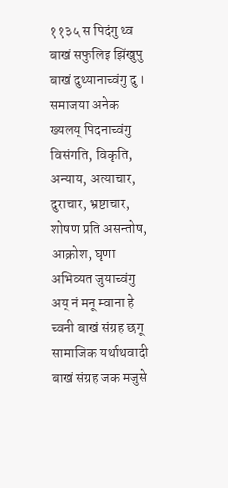११३५ स पिदंगु थ्व बाखं सफुलिइ झिंखुपु बाखं दुथ्यानाच्वंगु दु । समाजया अनेक ख्यलय् पिदनाच्वंगु विसंगति, विकृति, अन्याय, अत्याचार, दुराचार, भ्रष्टाचार, शोषण प्रति असन्तोष, आक्रोश, घृणा अभिव्यत जुयाच्वंगु अय् नं मनू म्वाना हे च्वनी बाखं संग्रह छगू सामाजिक यर्थाथवादी बाखं संग्रह जक मजुसे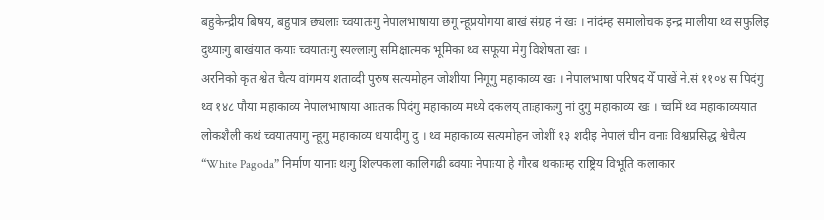बहुकेन्द्रीय बिषय, बहुपात्र छ्यलाः च्वयातःगु नेपालभाषाया छगू न्हूप्रयोगया बाखं संग्रह नं खः । नांदंम्ह समालोचक इन्द्र मालीया थ्व सफुलिइ दुथ्याःगु बाखंयात कयाः च्वयातःगु स्यल्लाःगु समिक्षात्मक भूमिका थ्व सफूया मेगु विशेषता खः ।
अरनिको कृत श्वेत चैत्य वांगमय शताव्दी पुरुष सत्यमोहन जोशीया निगूगु महाकाव्य खः । नेपालभाषा परिषद येँ पाखें ने.सं ११०४ स पिदंगु थ्व १४८ पौया महाकाव्य नेपालभाषाया आःतक पिदंगु महाकाव्य मध्ये दकलय् ताःहाकःगु नां दुगु महाकाव्य खः । च्वमिं थ्व महाकाव्ययात लोकशैली कथं च्वयातयागु न्हूगु महाकाव्य धयादीगु दु । थ्व महाकाव्य सत्यमोहन जोशीं १३ शदीइ नेपालं चीन वनाः विश्वप्रसिद्ध श्वेचैत्य “White Pagoda” निर्माण यानाः थःगु शिल्पकला कालिगढी ब्वयाः नेपाःया हे गौरब थकाःम्ह राष्ट्रिय विभूति कलाकार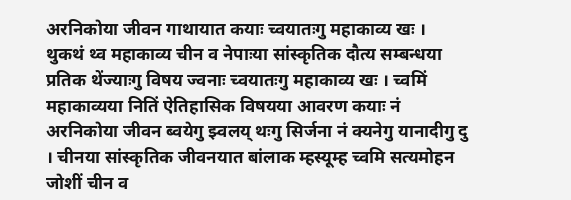अरनिकोया जीवन गाथायात कयाः च्वयातःगु महाकाव्य खः ।
थुकथं थ्व महाकाव्य चीन व नेपाःया सांस्कृतिक दौत्य सम्बन्धया प्रतिक थेंज्याःगु विषय ज्वनाः च्वयातःगु महाकाव्य खः । च्वमिं महाकाव्यया नितिं ऐतिहासिक विषयया आवरण कयाः नं अरनिकोया जीवन ब्वयेगु झ्वलय् थःगु सिर्जना नं क्यनेगु यानादीगु दु । चीनया सांस्कृतिक जीवनयात बांलाक म्हस्यूम्ह च्वमि सत्यमोहन जोशीं चीन व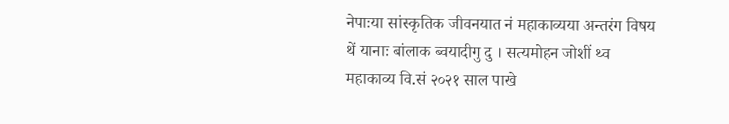नेपाःया सांस्कृतिक जीवनयात नं महाकाव्यया अन्तरंग विषय थें यानाः बांलाक ब्वयादीगु दु । सत्यमोहन जोशीं थ्व महाकाव्य वि.सं २०२१ साल पाखे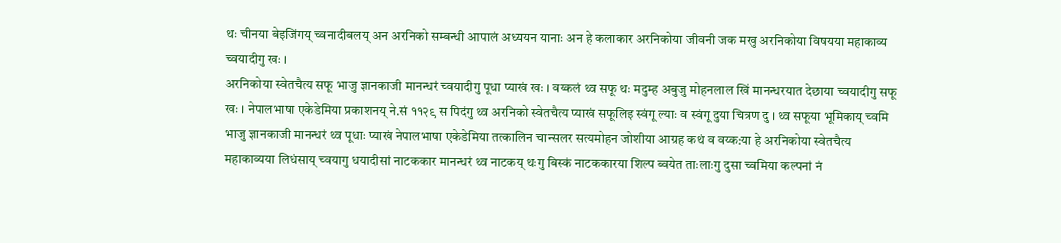थः चीनया बेइजिंगय् च्वनादीबलय् अन अरनिको सम्बन्धी आपालं अध्ययन यानाः अन हे कलाकार अरनिकोया जीवनी जक मखु अरनिकोया विषयया महाकाव्य च्वयादीगु खः ।
अरनिकोया स्वेतचैत्य सफू भाजु ज्ञानकाजी मानन्धरं च्वयादीगु पूधा प्याखं खः । वय्कलं थ्व सफू थः मदुम्ह अबुजु मोहनलाल खिं मानन्धरयात देछाया च्वयादीगु सफू खः । नेपालभाषा एकेडेमिया प्रकाशनय् ने.सं ११२९ स पिदंगु थ्व अरनिको स्वेतचैत्य प्याखं सफूलिइ स्वंगू ल्याः व स्वंगू दुया चित्रण दु । थ्व सफूया भूमिकाय् च्वमि भाजु ज्ञानकाजी मानन्धरं थ्व पूधाः प्याखं नेपालभाषा एकेडेमिया तत्कालिन चान्सलर सत्यमोहन जोशीया आग्रह कथं व वय्क:या हे अरनिकोया स्वेतचैत्य महाकाव्यया लिधंसाय् च्वयागु धयादीसां नाटककार मानन्धरं थ्व नाटकय् थःगु बिस्कं नाटककारया शिल्प ब्वयेत ताःलाःगु दुसा च्वमिया कल्पनां नं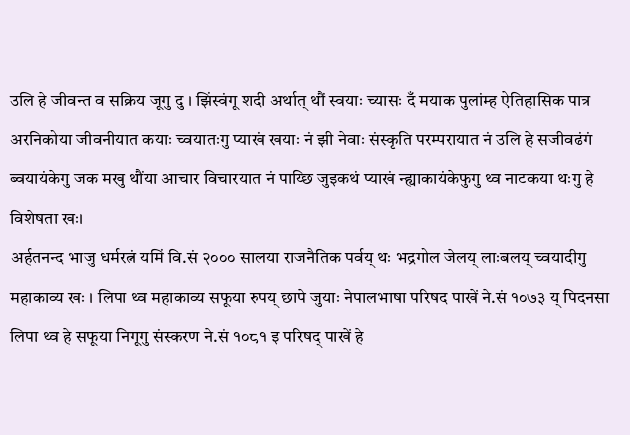उलि हे जीवन्त व सक्रिय जूगु दु । झिंस्वंगू शदी अर्थात् थौं स्वयाः च्यासः दँ मयाक पुलांम्ह ऐतिहासिक पात्र अरनिकोया जीवनीयात कयाः च्वयातःगु प्याखं खयाः नं झी नेवाः संस्कृति परम्परायात नं उलि हे सजीवढंगं ब्वयायंकेगु जक मखु थौंया आचार विचारयात नं पाय्छि जुइकथं प्याखं न्ह्याकायंकेफुगु थ्व नाटकया थःगु हे विशेषता खः।
अर्हतनन्द भाजु धर्मरत्नं यमिं वि.सं २००० सालया राजनैतिक पर्वय् थः भद्रगोल जेलय् लाःबलय् च्वयादीगु महाकाव्य खः । लिपा थ्व महाकाव्य सफूया रुपय् छापे जुयाः नेपालभाषा परिषद पाखें ने.सं १०७३ य् पिदनसा लिपा थ्व हे सफूया निगूगु संस्करण ने.सं १०८१ इ परिषद् पाखें हे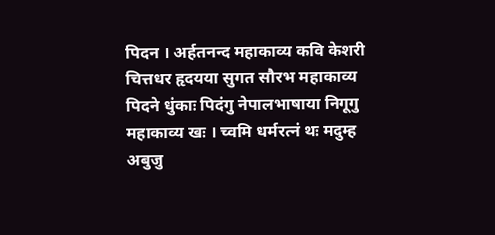पिदन । अर्हतनन्द महाकाव्य कवि केशरी चित्तधर हृदयया सुगत सौरभ महाकाव्य पिदने धुंकाः पिदंगु नेपालभाषाया निगूगु महाकाव्य खः । च्वमि धर्मरत्नं थः मदुम्ह अबुजु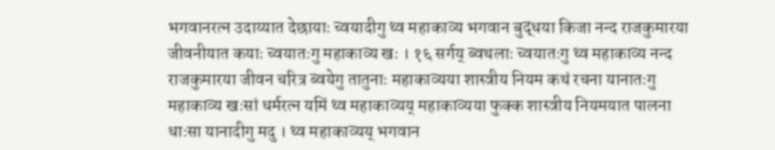भगवानरत्न उदाय्यात देछायाः च्वयादीगु थ्व महाकाव्य भगवान बुद्धया किजा नन्द राजकुमारया जीवनीयात कयाः च्वयातःगु महाकाव्य खः । १६ सर्गय् ब्वथलाः च्वयातःगु थ्व महाकाव्य नन्द राजकुमारया जीवन चरित्र ब्वयेगु तातुनाः महाकाव्यया शास्त्रीय नियम कथं रचना यानातःगु महाकाव्य खःसां धर्मरत्न यमिं थ्व महाकाव्यय् महाकाव्यया फुक्क शास्त्रीय नियमयात पालना धाःसा यानादीगु मदु । थ्व महाकाव्यय् भगवान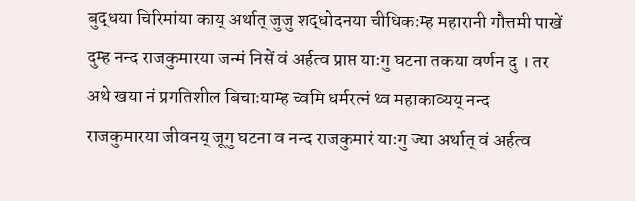बुद्धया चिरिमांया काय् अर्थात् जुजु शद्धोदनया चीधिकःम्ह महारानी गौत्तमी पाखें दुम्ह नन्द राजकुमारया जन्मं निसें वं अर्हत्व प्राप्त याःगु घटना तकया वर्णन दु । तर अथे खया नं प्रगतिशील बिचाःयाम्ह च्वमि धर्मरत्नं थ्व महाकाव्यय् नन्द राजकुमारया जीवनय् जूगु घटना व नन्द राजकुमारं याःगु ज्या अर्थात् वं अर्हत्व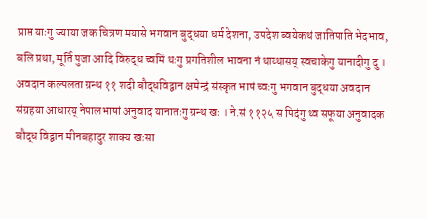प्राप्त याःगु ज्याया जक चित्रण मयासे भगवान बुद्धया धर्म देशना, उपदेश ब्वयेकथं जातिपाति भेदभाव, बलि प्रथा, मूर्ति पुजा आदि विरुद्ध च्वमिं थःगु प्रगतिशील भावना नं थाय्थासय् स्वचाकेगु यानादीगु दु ।
अवदान कल्पलता ग्रन्थ ११ शदी बौद्धविद्वान क्षमेन्द्रं संस्कृत भाषं च्वःगु भगवान बुद्धया अवदान संग्रहया आधारय् नेपालभाषां अनुवाद यानातःगु ग्रन्थ खः । ने.सं ११२५ स पिदंगु थ्व सफूया अनुवादक बौद्ध विद्वान मीनबहादुर शाक्य खःसा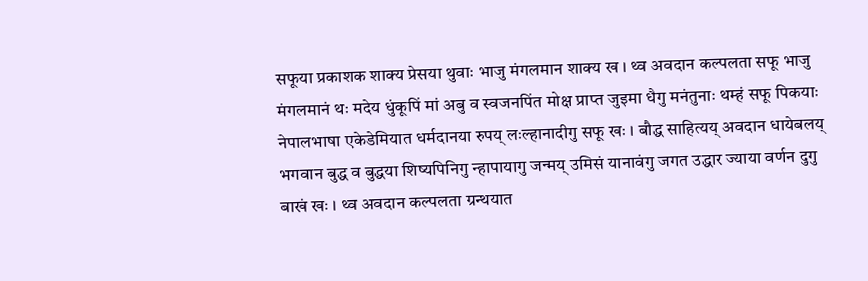सफूया प्रकाशक शाक्य प्रेसया थुवाः भाजु मंगलमान शाक्य ख । थ्व अवदान कल्पलता सफू भाजु मंगलमानं थः मदेय धुंकूपिं मां अबु व स्वजनपिंत मोक्ष प्राप्त जुइमा धैगु मनंतुनाः थम्हं सफू पिकयाः नेपालभाषा एकेडेमियात धर्मदानया रुपय् लःल्हानादीगु सफू खः । बौद्ध साहित्यय् अवदान धायेबलय् भगवान बुद्ध व बुद्धया शिष्यपिनिगु न्हापायागु जन्मय् उमिसं यानावंगु जगत उद्धार ज्याया वर्णन दुगु बाखं खः । थ्व अवदान कल्पलता ग्रन्थयात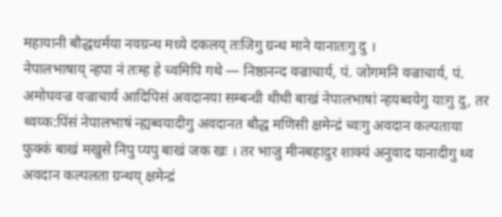महायानी बौद्धधर्मया नवग्रन्थ मध्ये दकलय् तःजिगु ग्रन्थ माने यानातःगु दु ।
नेपालभाषाय् न्हपा नं तःम्ह हे च्वमिपि गथे — निष्ठानन्द वज्राचार्य, पं. जोगमनि वज्राचार्य, पं. अमोघवज्र वज्राचार्य आदिपिसं अवदानया सम्बन्धी थीथी बाखं नेपालभाषां न्हयब्वयेगु याःगु दु, तर थ्वय्क:पिंसं नेपालभाषं न्ह्यब्वयादीगु अवदानत बौद्ध मणिसी क्षमेन्द्रं च्वःगु अवदान कल्पताया फुक्कं बाखं मखुसे निपु प्यपु बाखं जक खः । तर भाजु मीनबहादुर शाक्यं अनुवाद यानादीगु थ्व अवदान कल्पलता ग्रन्थय् क्षमेन्द्रं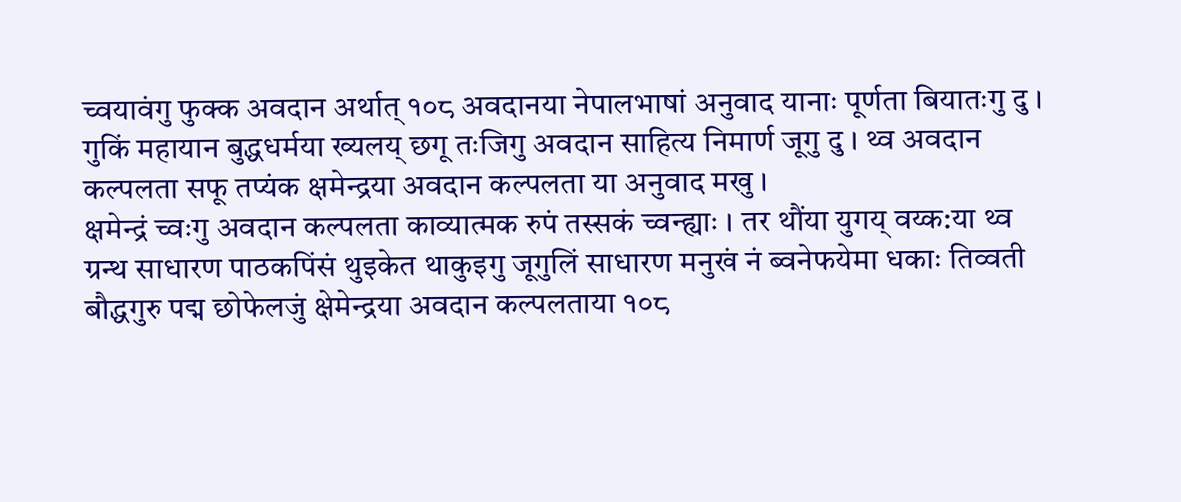च्वयावंगु फुक्क अवदान अर्थात् १०८ अवदानया नेपालभाषां अनुवाद यानाः पूर्णता बियातःगु दु । गुकिं महायान बुद्धधर्मया ख्यलय् छगू तःजिगु अवदान साहित्य निमार्ण जूगु दु । थ्व अवदान कल्पलता सफू तप्यंक क्षमेन्द्रया अवदान कल्पलता या अनुवाद मखु ।
क्षमेन्द्रं च्वःगु अवदान कल्पलता काव्यात्मक रुपं तस्सकं च्वन्ह्याः । तर थौंया युगय् वय्क:या थ्व ग्रन्थ साधारण पाठकपिंसं थुइकेत थाकुइगु जूगुलिं साधारण मनुखं नं ब्वनेफयेमा धकाः तिव्वती बौद्धगुरु पद्म छोफेलजुं क्षेमेन्द्रया अवदान कल्पलताया १०८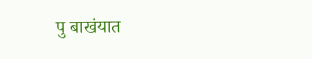पु बाखंयात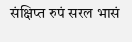संक्षिप्त रुपं सरल भासं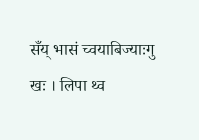सँय् भासं च्वयाबिज्याःगु खः । लिपा थ्व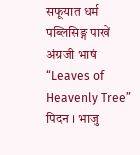सफूयात धर्म पब्लिसिङ्ग पाखें अंग्रजी भाषं “Leaves of Heavenly Tree” पिदन । भाजु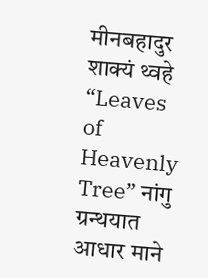मीनबहादुर शाक्यं थ्वहे “Leaves of Heavenly Tree” नांगु ग्रन्थयात आधार माने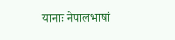यानाः नेपालभाषां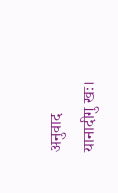अनुवाद यानादीगु खः।